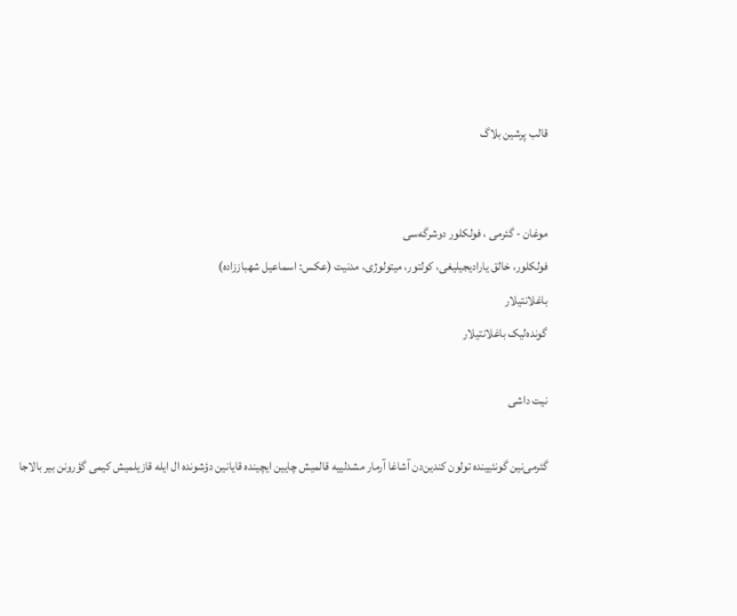قالب پرشین بلاگ


موغان - گئرمی ، فولکلور دوشرگه‌سی
فولکلور، خالق یارادیجیلیغی، کولتور، میتولوژی، مدنیت (عکس: اسماعیل شهباززاده)
باغلانتیلار
گونده‌لیک باغلانتیلار

نیت داشی

گئرمی‌نین گونئیینده تولون کندین‌دن آشاغا آرمار مشدلییه قالمیش چایین ایچینده قایانین دؤشونده ال ایله قازیلمیش کیمی گؤرونن بیر بالاجا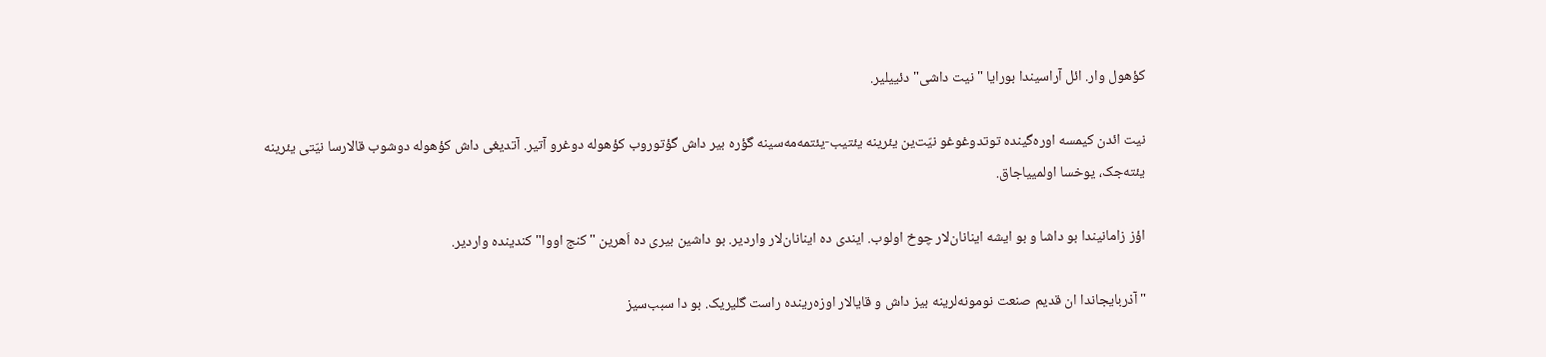کؤهول وار. ائل آراسیندا بورایا "نیت داشی" دئییلیر.

نیت ائدن کیمسه اوره‌گینده توتدوغوغو نیّت‌ین یئرینه یئتیب-یئتمه‌مه‌سینه گؤره بیر داش گؤتوروب کؤهوله دوغرو آتیر. آتدیغی داش کؤهوله دوشوب قالارسا نیّتی یئرینه یئته‌جک، یوخسا اولمییا‌جاق.

اؤز زامانیندا بو داشا و بو ایشه اینانان‌لار چوخ اولوب. ایندی ده اینانان‌لار واردیر. بو داشین بیری ده اَهرین "کنج اووا" کندینده واردیر.

"آذربایجاندا ان قدیم صنعت نومونه‌لرینه بیز داش و قایا‌لار اوزه‌رینده راست گلیریک. بو دا سبب‌سیز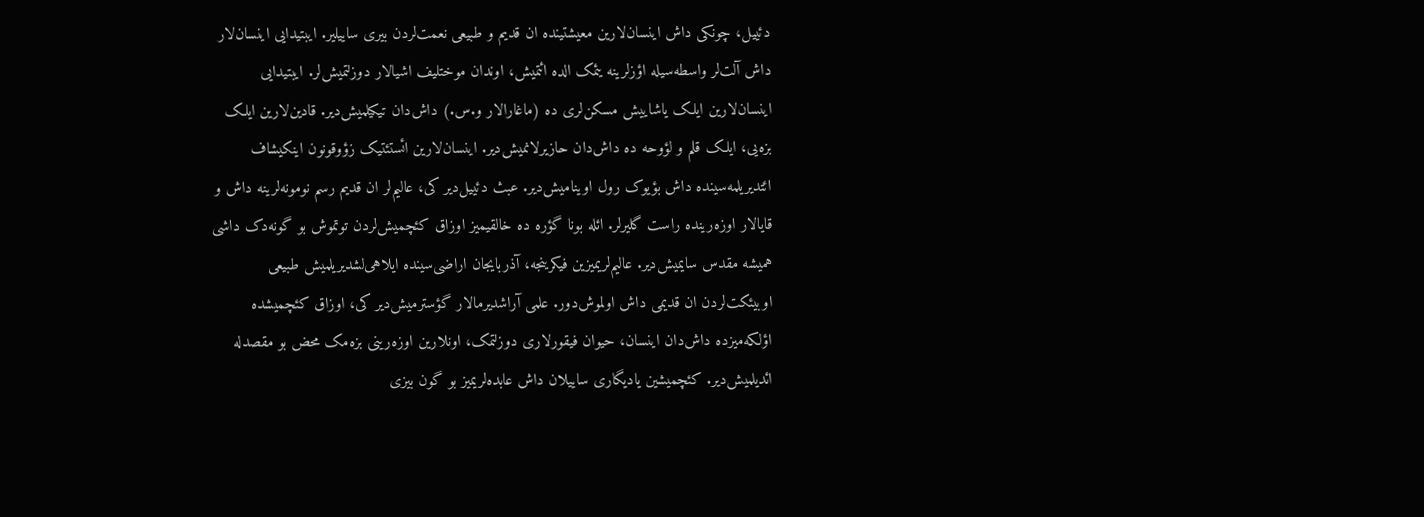دئییل، چونکی داش اینسان‌لارین معیشتینده ان قدیم و طبیعی نعمت‌لردن بیری ساییلیر. ایبتیدایی اینسان‌لار داش آلت‌لر واسطه‌سیله اؤزلرینه یئمک الده ائتمیش، اوندان موختلیف اشیا‌لار دوزلتمیش‌لر. ایبتیدایی اینسان‌لارین ایلک یاشاییش مسکن‌لری ده (ماغارا‌لار و.س.) داش‌دان تیکیلمیش‌دیر. قادین‌لارین ایلک بزه‌یی، ایلک قلم و لؤوحه ده داش‌دان حازیرلانمیش‌دیر. اینسان‌لارین ائستئتیک زؤوقونون اینکیشاف ائتدیریلمه‌سینده داش بؤیوک رول اوینامیش‌دیر. عبث دئییل‌دیر کی، عالیم‌لر ان قدیم رسم نومونه‌لرینه داش و قایا‌لار اوزه‌رینده راست گلیرلر. ائله بونا گؤره ده خالقیمیز اوزاق کئچمیش‌لردن توتموش بو گونه‌دک داشی همیشه مقدس سایمیش‌دیر. عالیم‌لریمیزین فیکرینجه، آذربایجان اراضی‌سینده ایلاهی‌لشدیریلمیش طبیعی اوبیئکت‌لردن ان قدیمی داش اولموش‌دور. علمی آراشدیرما‌لار گؤسترمیش‌دیر کی، اوزاق کئچمیشده اؤلکه‌میزده داش‌دان اینسان، حیوان فیقورلاری دوزلتمک، اونلارین اوزه‌رینی بزه‌مک محض بو مقصدله ائدیلمیش‌دیر. کئچمیشین یادیگاری ساییلان داش عابده‌لریمیز بو گون بیزی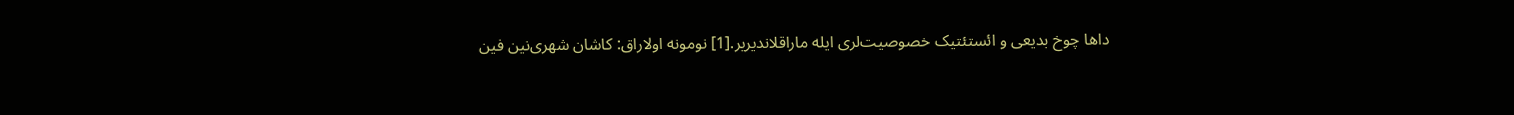داها چوخ بدیعی و ائستئتیک خصوصیت‌لری ایله ماراقلاندیریر.[1] نومونه اولا‌راق: کاشان شهری‌نین فین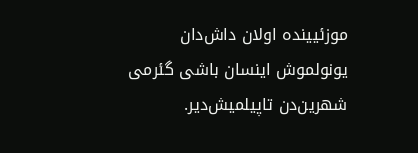موزئیینده اولان داش‌دان یونولموش اینسان باشی گئرمی شهرین‌دن تاپیلمیش‌دیر.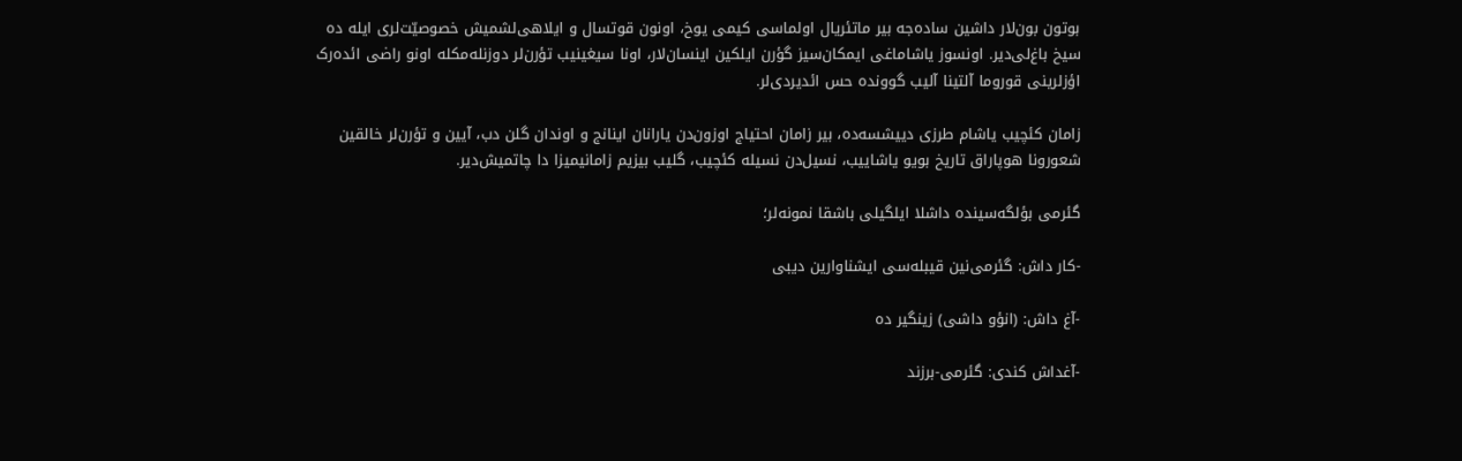بوتون بون‌لار داشین ساده‌جه بیر ماتئریال اولماسی کیمی یوخ، اونون قوتسال و ایلاهی‌لشمیش خصوصیّت‌لری ایله ده سیخ باغ‌لی‌دیر. اونسوز یاشاماغی ایمکان‌سیز گؤرن ایلکین اینسان‌لار، اونا سیغینیب تؤرن‌لر دوزنله‌مکله اونو راضی ائده‌رک اؤزلرینی قوروما آلتینا آلیب گوونده حس ائدیردی‌لر.

زامان کئچیب یاشام طرزی دییشسه‌ده، بیر زامان احتیاج اوزون‌دن یارانان اینانج و اوندان گلن دب، آیین و تؤرن‌لر خالقین شعورونا هوپا‌راق تاریخ بویو یاشاییب، نسیل‌دن نسیله کئچیب، گلیب بیزیم زامانیمیزا دا چاتمیش‌دیر.

گئرمی بؤلگه‌سینده داشلا ایلگیلی باشقا نمونه‌لر؛

-کار داش: گئرمی‌نین قیبله‌سی ایشناوارین دیبی

-آغ داش: (انؤو داشی) زینگیر ده

-آغداش کندی: گئرمی-برزند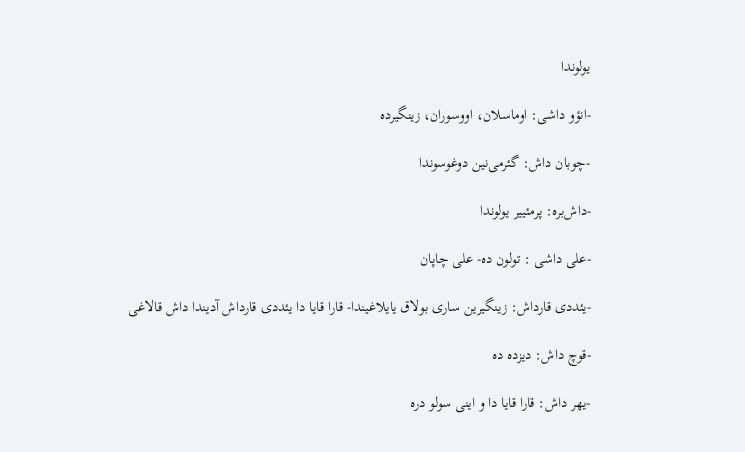یولوندا

-انؤو داشی: اوماسلان، اووسوران، زینگیرده

-چوبان داش: گئرمی‌نین دوغوسوندا

-داش‌بره: پرمئییر یولوندا

-علی داشی : تولون ده- علی چاپان

-یئددی قارداش: زینگیرین ساری بولاق یایلاغیندا- قارا قایا دا یئددی قارداش آدیندا داش قالاغی

-قوچ داش: دیزده ده

-یهر داش: قارا قایا دا و اینی سولو دره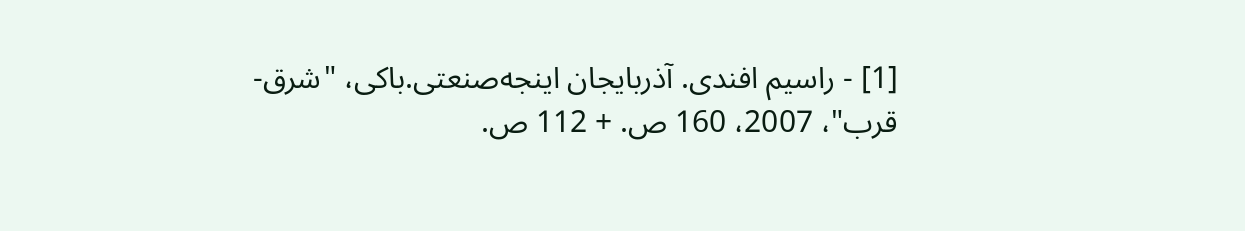[1] - راسیم افندی. آذربایجان اینجه‌صنعتی.باکی، "شرق-قرب"، 2007، 160 ص. + 112 ص.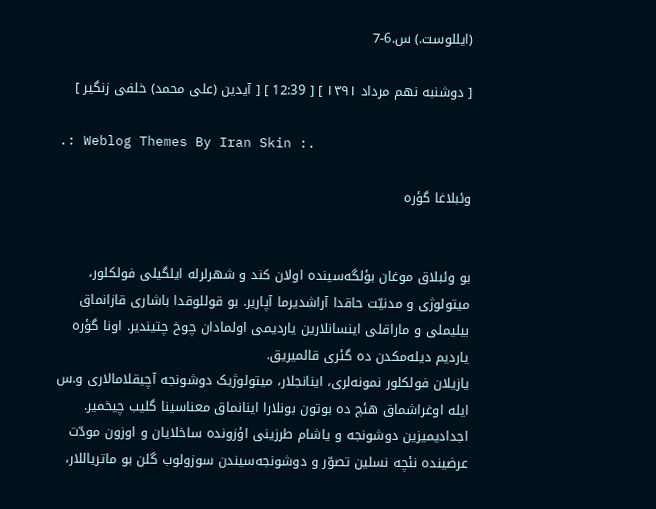(ایللوست.) س.6-7

[ دوشنبه نهم مرداد ۱۳۹۱ ] [ 12:39 ] [ آیدین (علی محمد) خلفی زنگیر ]

.: Weblog Themes By Iran Skin :.

وئبلاغا گؤره


بو وئبلاق موغان بؤلگه‌سینده اولان کند و شهرلرله ایلگیلی فولکلور، میتولوژی و مدنیّت حاقدا آراشدیرما آپاریر. بو قوللوقدا باشاری قازانماق بیلیملی و ماراقلی اینسانلارین یاردیمی اولمادان چوخ چتیندیر. اونا گؤره یاردیم دیله‌مکدن ده گئری قالمیریق.
یازیلان فولکلور نمونه‌لری، اینانجلار، میتولوژیک دوشونجه آچیقلامالاری و.س ایله اوغراشماق هئچ‌ ده بوتون بونلارا اینانماق معناسینا گلیب چیخمیر.  اجدادیمیزین دوشونجه و یاشام طرزینی اؤزونده ساخلایان و اوزون مودّت عرضینده نئچه نسلین تصوّر و دوشونجه‌سیندن سوزولوب گلن بو ماتریاللار،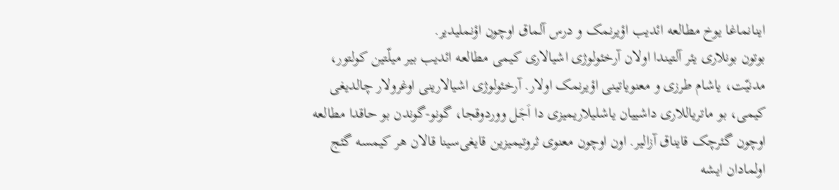اینانماغا یوخ مطالعه ائدیب اؤیرنمک و درس آلماق اوچون اؤنملیدیر.
بوتون بونلاری یئر آلتیندا اولان آرخئولوژی اشیالاری کیمی مطالعه ائدیب بیر میلّتین کولتور، مدنیّت، یاشام طرزی و معنویاتینی اؤیرنمک اولار. آرخئولوژی اشیالارینی اوغرولار چالدیغی کیمی، بو ماتریاللاری داشییان یاشلیلاریمیزی دا اَجَل ووردوقجا، گونو-گوندن بو حاقدا مطالعه اوچون گئرچک قایناق آزالیر. اون اوچون معنوی ثروتیمیزین قایغی‌سینا قالان هر کیمسه گئج اولمادان ایشه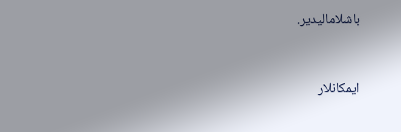باشلامالیدیر.


ایمکانلار